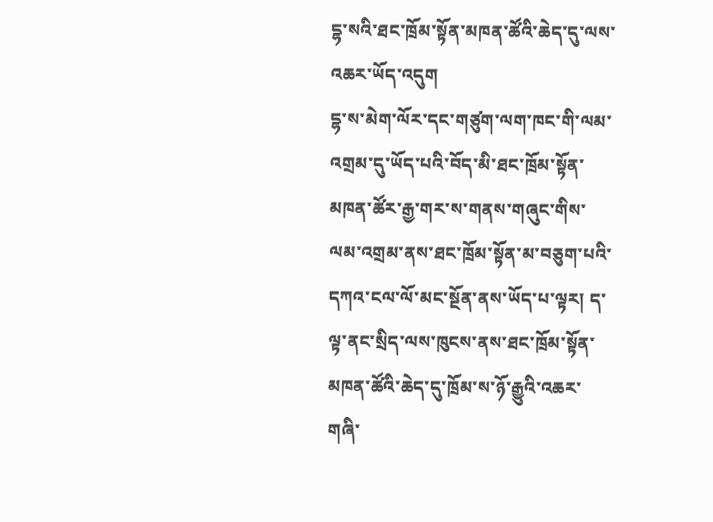དྷ་སའི་ཐང་ཁྲོམ་སྟོན་མཁན་ཚོའི་ཆེད་དུ་ལས་འཆར་ཡོད་འདུག
དྷ་ས་མེག་ལོར་དང་གཙུག་ལག་ཁང་གི་ལམ་འགྲམ་དུ་ཡོད་པའི་བོད་མི་ཐང་ཁྲོམ་སྟོན་མཁན་ཚོར་རྒྱ་གར་ས་གནས་གཞུང་གིས་ལམ་འགྲམ་ནས་ཐང་ཁྲོམ་སྟོན་མ་བཅུག་པའི་དཀའ་ངལ་ལོ་མང་སྔོན་ནས་ཡོད་པ་ལྟར། ད་ལྟ་ནང་སྲིད་ལས་ཁུངས་ནས་ཐང་ཁྲོམ་སྟོན་མཁན་ཚོའི་ཆེད་དུ་ཁྲོམ་ས་ཉོ་རྒྱུའི་འཆར་གཞི་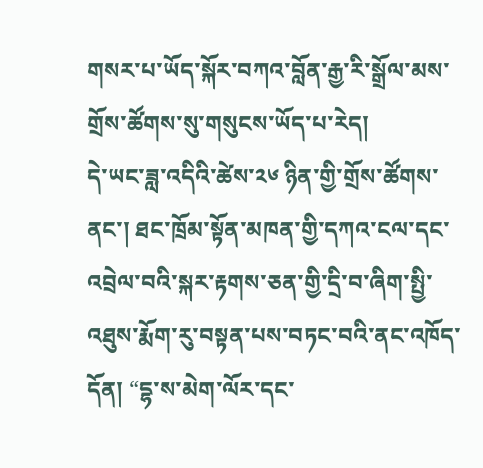གསར་པ་ཡོད་སྐོར་བཀའ་བློན་རྒྱ་རི་སྒྲོལ་མས་གྲོས་ཚོགས་སུ་གསུངས་ཡོད་པ་རེད།
དེ་ཡང་ཟླ་འདིའི་ཚེས་༢༦ ཉིན་གྱི་གྲོས་ཚོགས་ནང་། ཐང་ཁྲོམ་སྟོན་མཁན་གྱི་དཀའ་ངལ་དང་འབྲེལ་བའི་སྐར་རྟགས་ཅན་གྱི་དྲི་བ་ཞིག་སྤྱི་འཐུས་རྨོག་རུ་བསྟན་པས་བཏང་བའི་ནང་འཁོད་དོན། “དྷ་ས་མེག་ལོར་དང་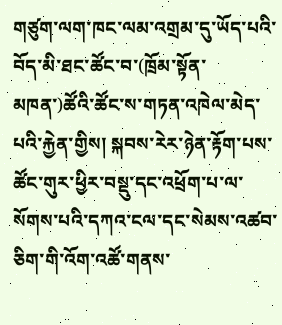གཙུག་ལག་ཁང་ལམ་འགྲམ་དུ་ཡོད་པའི་བོད་མི་ཐང་ཚོང་བ་(ཁྲོམ་སྟོན་མཁན་)ཚོའི་ཚོང་ས་གཏན་འཁེལ་མེད་པའི་རྐྱེན་གྱིས། སྐབས་རེར་ཉེན་རྟོག་པས་ཚོང་གུར་ཕྱིར་བསྡུ་དང་འཕྲོག་པ་ལ་སོགས་པའི་དཀའ་ངལ་དང་སེམས་འཚབ་ཅིག་གི་འོག་འཚོ་གནས་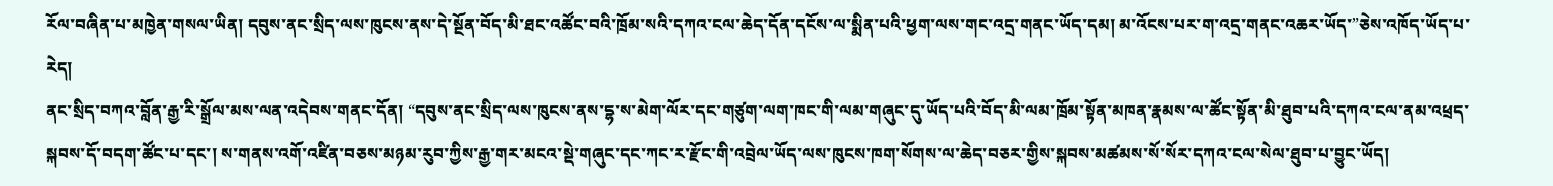རོལ་བཞིན་པ་མཁྱེན་གསལ་ཡིན། དབུས་ནང་སྲིད་ལས་ཁུངས་ནས་དེ་སྔོན་བོད་མི་ཐང་འཚོང་བའི་ཁྲོམ་སའི་དཀའ་ངལ་ཆེད་དོན་དངོས་ལ་སྨིན་པའི་ཕྱག་ལས་གང་འདྲ་གནང་ཡོད་དམ། མ་འོངས་པར་ག་འདྲ་གནང་འཆར་ཡོད་”ཅེས་འཁོད་ཡོད་པ་རེད།
ནང་སྲིད་བཀའ་བློན་རྒྱ་རི་སྒྲོལ་མས་ལན་འདེབས་གནང་དོན། “དབུས་ནང་སྲིད་ལས་ཁུངས་ནས་དྷ་ས་མེག་ལོར་དང་གཙུག་ལག་ཁང་གི་ལམ་གཞུང་དུ་ཡོད་པའི་བོད་མི་ལམ་ཁྲོམ་སྟོན་མཁན་རྣམས་ལ་ཚོང་སྟོན་མི་ཐུབ་པའི་དཀའ་ངལ་ནམ་འཕྲད་སྐབས་དོ་བདག་ཚོང་པ་དང་། ས་གནས་འགོ་འཛིན་བཅས་མཉམ་རུབ་ཀྱིས་རྒྱ་གར་མངའ་སྡེ་གཞུང་དང་ཀང་ར་རྫོང་གི་འབྲེལ་ཡོད་ལས་ཁུངས་ཁག་སོགས་ལ་ཆེད་བཅར་གྱིས་སྐབས་མཚམས་སོ་སོར་དཀའ་ངལ་སེལ་ཐུབ་པ་བྱུང་ཡོད།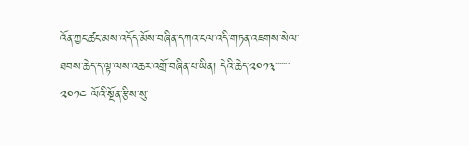འོན་ཀྱང་ཚང་མས་འདོད་མོས་བཞིན་དཀའ་ངལ་འདི་གཏན་འཇགས་སེལ་ཐབས་ཆེད་ད་ལྟ་ལས་འཆར་འགྲོ་བཞིན་པ་ཡིན། དེའི་ཆེད་༢༠༡༣་་་་་་་༢༠༡༤ ལོའི་སྔོན་རྩིས་སུ་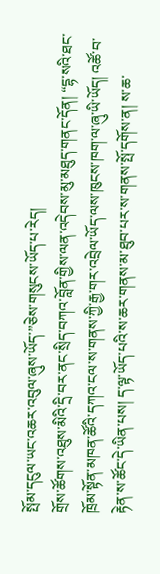སྤོམ་དངུལ་ཡང་འཆར་འབུལ་ཞུས་ཡོད་”ཅེས་གསུངས་ཡོད་པ་རེད།
གྲོས་ཚོགས་འཐུས་མིའི་དྲི་བར་ནང་སྲིད་བཀའ་བློན་གྱིས་ལན་འདེབས་མུ་མཐུད་གནང་དོན། “དྷ་སའི་ཐང་ཁྲོམ་སྟོན་མཁན་ཚོའི་དཀའ་ངལ་ས་གནས་ཀྱི་རྒྱ་གར་འབྲེལ་ཡོད་ལས་ཁུངས་ཁག་ལ་ཞུ་ཡི་ཡོད། འཚོ་བ་རྟེན་ས་ཚོང་དེ་ཡིན་པས། ད་ལྟ་ཡོད་པའི་ས་ཆར་གནས་མ་ཐུབ་པར་ས་གནས་སྤོ་དགོས་ན། ས་ཆ་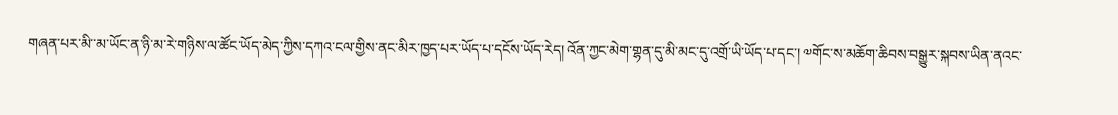གཞན་པར་མི་་མ་ཡོང་ན་ཉི་མ་རེ་གཉིས་ལ་ཚོང་ཡོད་མེད་ཀྱིས་དཀའ་ངལ་གྱིས་ནང་མིར་ཁྱད་པར་ཡོད་པ་དངོས་ཡོད་རེད། འོན་ཀྱང་མེག་གྷན་དུ་མི་མང་དུ་འགྲོ་ཡི་ཡོད་པ་དང་། ༧གོང་ས་མཆོག་ཆིབས་བསྒྱུར་སྐབས་ཡིན་ནའང་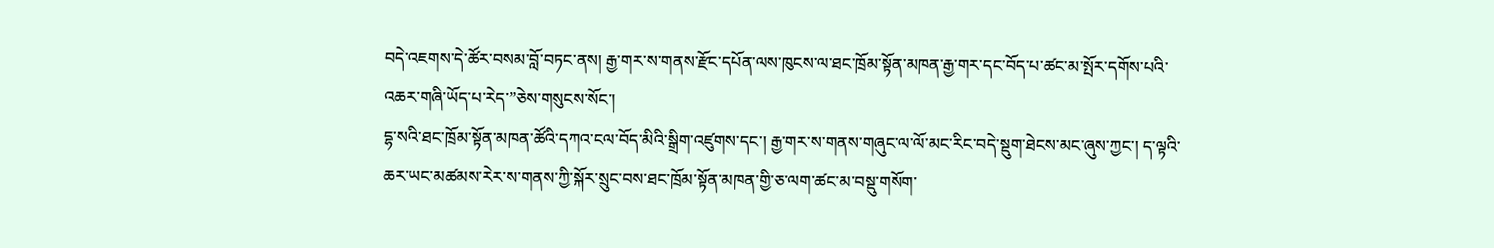བདེ་འཇགས་དེ་ཚོར་བསམ་བློ་བཏང་ནས། རྒྱ་གར་ས་གནས་རྫོང་དཔོན་ལས་ཁུངས་ལ་ཐང་ཁྲོམ་སྟོན་མཁན་རྒྱ་གར་དང་བོད་པ་ཚང་མ་སྤོར་དགོས་པའི་འཆར་གཞི་ཡོད་པ་རེད་”ཅེས་གསུངས་སོང་།
དྷ་སའི་ཐང་ཁྲོམ་སྟོན་མཁན་ཚོའི་དཀའ་ངལ་བོད་མིའི་སྒྲིག་འཛུགས་དང་། རྒྱ་གར་ས་གནས་གཞུང་ལ་ལོ་མང་རིང་བདེ་སྡུག་ཐེངས་མང་ཞུས་ཀྱང་། ད་ལྟའི་ཆར་ཡང་མཚམས་རེར་ས་གནས་ཀྱི་སྐོར་སྲུང་བས་ཐང་ཁྲོམ་སྟོན་མཁན་གྱི་ཅ་ལག་ཚང་མ་བསྡུ་གསོག་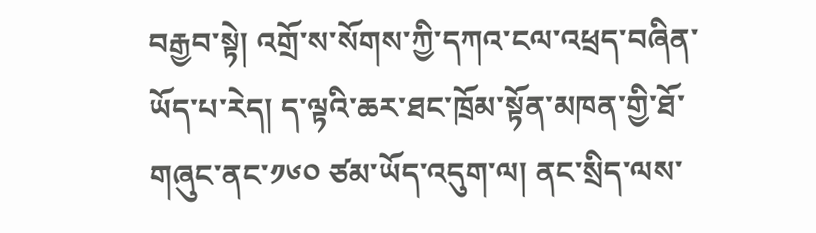བརྒྱབ་སྟེ། འགྲོ་ས་སོགས་ཀྱི་དཀའ་ངལ་འཕྲད་བཞིན་ཡོད་པ་རེད། ད་ལྟའི་ཆར་ཐང་ཁྲོམ་སྟོན་མཁན་གྱི་ཐོ་གཞུང་ནང་༡༦༠ ཙམ་ཡོད་འདུག་ལ། ནང་སྲིད་ལས་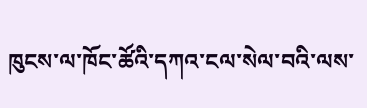ཁུངས་ལ་ཁོང་ཚོའི་དཀའ་ངལ་སེལ་བའི་ལས་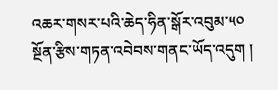འཆར་གསར་པའི་ཆེད་ཧིན་སྒོར་འབུམ་༥༠ སྔོན་རྩིས་གཏན་འབེབས་གནང་ཡོད་འདུག །